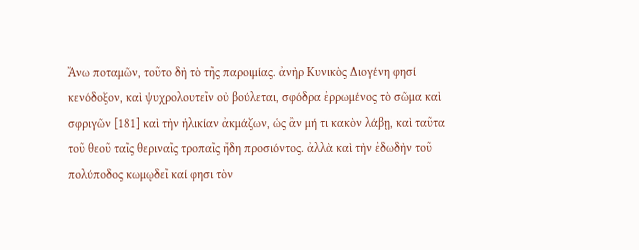Ἄνω ποταμῶν, τοῦτο δὴ τὸ τῆς παροιμίας. ἀνὴρ Κυνικὸς Διογένη φησί κενόδοξον, καὶ ψυχρολουτεῖν οὐ βούλεται, σφόδρα ἐρρωμένος τὸ σῶμα καὶ σφριγῶν [181] καὶ τὴν ἡλικίαν ἀκμάζων, ὡς ἂν μή τι κακὸν λάβῃ, καὶ ταῦτα τοῦ θεοῦ ταῖς θεριναῖς τροπαῖς ἤδη προσιόντος. ἀλλὰ καὶ τὴν ἐδωδὴν τοῦ πολύποδος κωμῳδεῖ καί φησι τὸν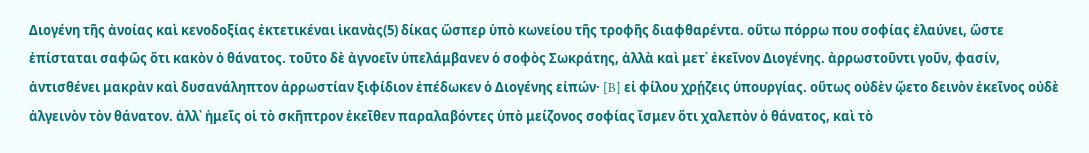Διογένη τῆς ἀνοίας καὶ κενοδοξίας ἐκτετικέναι ἱκανὰς(5) δίκας ὥσπερ ὑπὸ κωνείου τῆς τροφῆς διαφθαρέντα. οὕτω πόρρω που σοφίας ἐλαύνει, ὥστε ἐπίσταται σαφῶς ὅτι κακὸν ὁ θάνατος. τοῦτο δὲ ἀγνοεῖν ὑπελάμβανεν ὁ σοφὸς Σωκράτης, ἀλλὰ καὶ μετ᾽ ἐκεῖνον Διογένης. ἀρρωστοῦντι γοῦν, φασίν, ἀντισθένει μακρὰν καὶ δυσανάληπτον ἀρρωστίαν ξιφίδιον ἐπέδωκεν ὁ Διογένης εἰπών· [B] εἰ φίλου χρῄζεις ὑπουργίας. οὕτως οὐδὲν ᾤετο δεινὸν ἐκεῖνος οὐδὲ ἀλγεινὸν τὸν θάνατον. ἀλλ᾽ ἡμεῖς οἱ τὸ σκῆπτρον ἐκεῖθεν παραλαβόντες ὑπὸ μείζονος σοφίας ἴσμεν ὅτι χαλεπὸν ὁ θάνατος, καὶ τὸ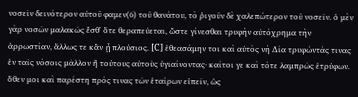νοσεῖν δεινότερον αὐτοῦ φαμεν(6) τοῦ θανάτου, τὸ ῥιγοῦν δὲ χαλεπώτερον τοῦ νοσεῖν. ὁ μὲν γὰρ νοσῶν μαλακῶς ἔσθ᾽ ὅτε θεραπεύεται, ὥστε γίνεσθαι τρυφὴν αὐτόχρημα τὴν ἀρρωστίαν, ἄλλως τε κἂν ᾖ πλούσιος. [C] ἐθεασάμην τοι καὶ αὐτὸς νὴ Δία τρυφώντάς τινας ἐν ταῖς νόσοις μᾶλλον ἢ τούτους αὐτοὺς ὑγιαίνοντας· καίτοι γε καὶ τότε λαμπρῶς ἐτρύφων. ὅθεν μοι καὶ παρέστη πρός τινας τῶν ἑταίρων εἰπεῖν, ὡς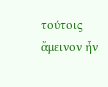τούτοις ἄμεινον ἦν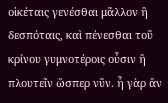οἰκέταις γενέσθαι μᾶλλον ἢ δεσπόταις, καὶ πένεσθαι τοῦ κρίνου γυμνοτέροις οὖσιν ἢ πλουτεῖν ὥσπερ νῦν. ἦ γὰρ ἂν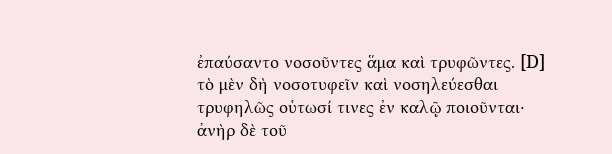ἐπαύσαντο νοσοῦντες ἅμα καὶ τρυφῶντες. [D] τὸ μὲν δὴ νοσοτυφεῖν καὶ νοσηλεύεσθαι τρυφηλῶς οὑτωσί τινες ἐν καλῷ ποιοῦνται· ἀνὴρ δὲ τοῦ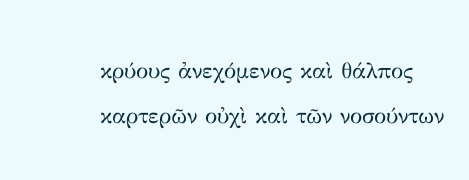κρύους ἀνεχόμενος καὶ θάλπος καρτερῶν οὐχὶ καὶ τῶν νοσούντων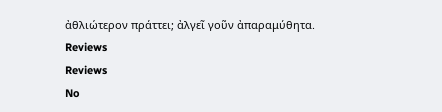ἀθλιώτερον πράττει; ἀλγεῖ γοῦν ἀπαραμύθητα.
Reviews
Reviews
No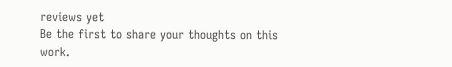reviews yet
Be the first to share your thoughts on this work.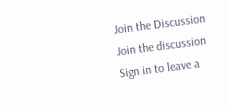Join the Discussion
Join the discussion
Sign in to leave a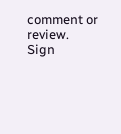comment or review.
Sign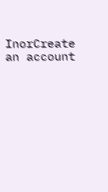InorCreate an account